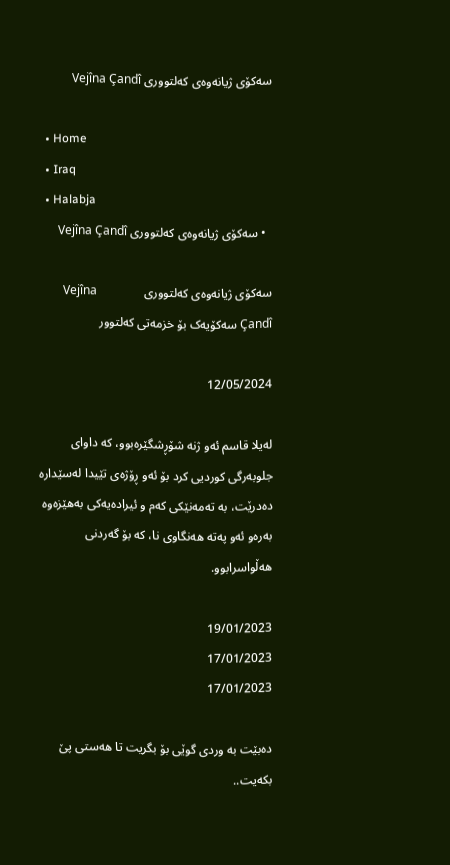سەکۆی ژیانەوەی کەلتووری Vejîna Çandî

  • Home
  • Iraq
  • Halabja
  • سەکۆی ژیانەوەی کەلتووری Vejîna Çandî

سەکۆی ژیانەوەی کەلتووری               Vejîna Çandî سەکۆیەک بۆ خزمەتی کەلتوور

12/05/2024

لەیلا قاسم ئەو ژنە شۆڕشگێرەبوو، کە داوای جلوبەرگی کوردیی کرد بۆ ئەو ڕۆژەی تێیدا لەسێدارە دەدرێت، بە تەمەنێکی کەم و ئیرادەیەکی بەهێزەوە بەرەو ئەو پەتە هەنگاوی نا، کە بۆ گەردنی هەڵواسرابوو.

19/01/2023
17/01/2023
17/01/2023

دەبێت بە وردی گوێی بۆ بگریت تا هەستی پێ بکەیت..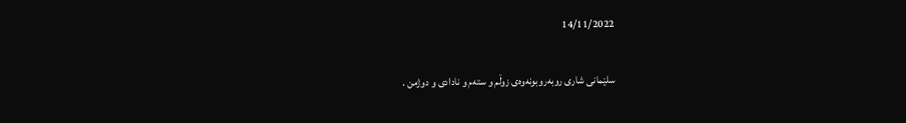14/11/2022

سلێمانی شاری روبەروبونەوەی زوڵم و ستەم و نادادی و دوژمن .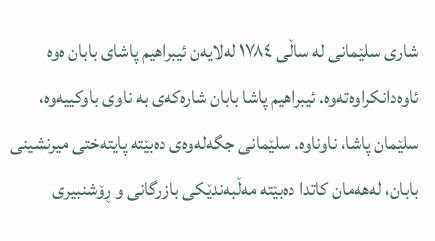شاری سلێمانی لە ساڵی ١٧٨٤ لەلایەن ئیبراھیم پاشای بابان ەوە ئاوەدانکراوەتەوە. ئیبراھیم پاشا بابان شارەکەی بە ناوی باوکییەوە، سلێمان پاشا، ناوناوە. سلێمانی جگەلەوەی دەبێتە پایتەختی میرنشینی بابان، لەھەمان کاتدا دەبێتە مەڵبەندێکی بازرگانی و ڕۆشنبیری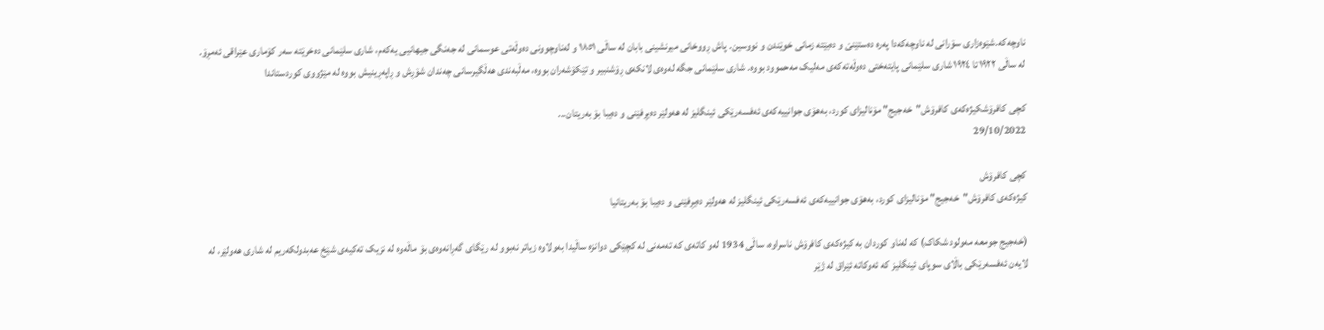ناوچەکە.شێوەزاری سۆرانی لە ناوچەکەدا پەرە دەستێنێ و دەبێتە زمانی خوێندن و نووسین. پاش ڕووخانی میرنشینی بابان لە ساڵی ١٨٥١ و لەناوچوونی دەوڵەتی عوسمانی لە جەنگی جیھانیی یەکەم، شاری سلێمانی دەخرێتە سەر کۆماری عێراقی ئەمڕۆ. لە ساڵی ١٩٢٢ تا ١٩٢٤ شاری سلێمانی پایتەختی دەوڵەتەکەی مەلیک مەحموود بووە. شاری سلێمانی جگە لەوەی لانکەی ڕۆشنبیر و تێکۆشەران بووە، مەڵبەندی ھەڵگیرسانی چەندان شۆڕش و ڕاپەڕینیش بووە لە مێژووی کوردستاندا

کچی کافرۆشکیژەکەی کافرۆش"خەجیج" مۆنالیزای کورد، بەهۆی جوانییەکەی ئەفسەرێکی ئینگلیز لە هەولێر دەیڕفێنی و دەیبا بۆ بەریتان...
29/10/2022

کچی کافرۆش
کیژەکەی کافرۆش"خەجیج" مۆنالیزای کورد، بەهۆی جوانییەکەی ئەفسەرێکی ئینگلیز لە هەولێر دەیڕفێنی و دەیبا بۆ بەریتانیا

(خەجیج جومعە مەولود شکاک) کە لەناو کوردان بە کیژەکەی کافرۆش ناسراوە، ساڵی 1934 لەو کاتەی کە تەمەنی لە کچێکی دوانزە ساڵیدا بەولاوە زیاتر نەبوو لە رێگای گەڕانەوەی بۆ ماڵەوە لە نزیک تەکیەی شێخ عەبدولکەریم لە شاری هەولێر، لە لایەن ئەفسەرێکی باڵای سوپای ئینگلیز کە ئەوکاتە ئێراق لە ژێر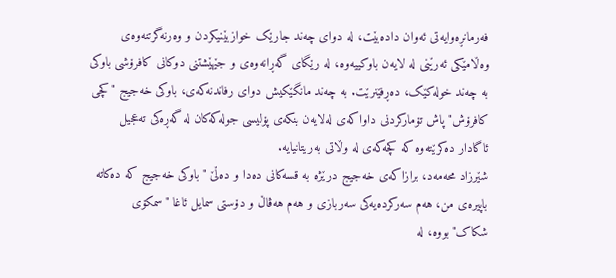فەرمانڕەوایەتی ئەوان دادەبێت، لە دوای چەند جارێک خوازبێنیکردن و وەرنەگرتنەوەی وەڵامێکی ئەرێنی لە لایەن باوکییەوە، لە رێگای گەڕانەوەی و جێهێشتنی دوکانی کافرۆشی باوکی بە چەند خولەکێک، دەڕفێنرێت. بە چەند مانگێکیش دوای رفاندنەکەی، باوکی خەجیج "کچی کافرۆش" پاش تۆمارکردنی داواکەی لەلایەن بنکەی پۆلیسی جولەکەکان لە گەڕەکی تەعجیل ئاگادار دەکرێتەوە کە کچەکەی لە وڵاتی بەریتانیایە.
شێرزاد محەمەد، برازاکەی خەجیج درێژە بە قسەکانی دەدا و دەڵێ "باوکی خەجیج کە دەکاتە باپیرەی من، هەم سەرکردەیەکی سەربازی و هەم هەڤاڵ و دۆستی سمایل ئاغا "سمکۆی شکاک"بووە، لە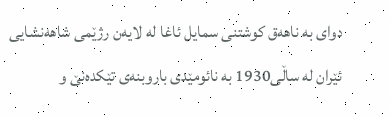دوای بە ناهەق کوشتنی سمایل ئاغا لە لایەن رژێمی شاهەنشایی ئێران لە ساڵی1930 بە نائومێدی باروبنەی تێکدەنێ و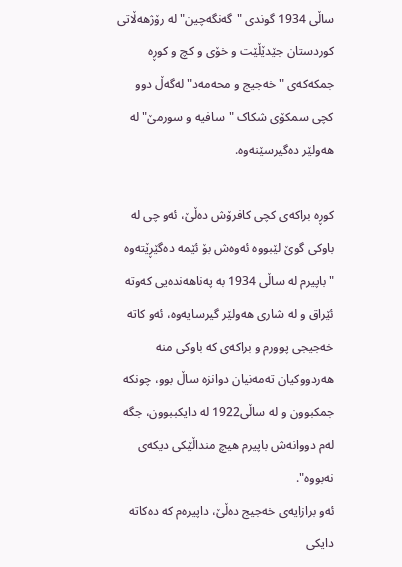ساڵی 1934 گوندی "گەنگەچین" لە رۆژهەڵاتی کوردستان جێدێڵێت و خۆی و کچ و کوڕە جمکەکەی "خەجیج و محەمەد" لەگەڵ دوو کچی سمکۆی شکاک "سافیە و سورمێ" لە هەولێر دەگیرسێنەوە.

کوڕە براکەی کچی کافرۆش دەڵێ، ئەو چی لە باوکی گوێ لێبووە ئەوەش بۆ ئێمە دەگێڕێتەوە "باپیرم لە ساڵی 1934 بە پەناهەندەیی کەوتە ئێراق و لە شاری هەولێر گیرسایەوە، ئەو کاتە خەجیجی پوورم و براکەی کە باوکی منە هەردووکیان تەمەنیان دوانزە ساڵ بوو، چونکە جمکبوون و لە ساڵی1922 لە دایکببوون، جگە لەم دووانەش باپیرم هیچ منداڵێکی دیکەی نەبووە".
ئەو برازایەی خەجیج دەڵێ، داپیرەم کە دەکاتە دایکی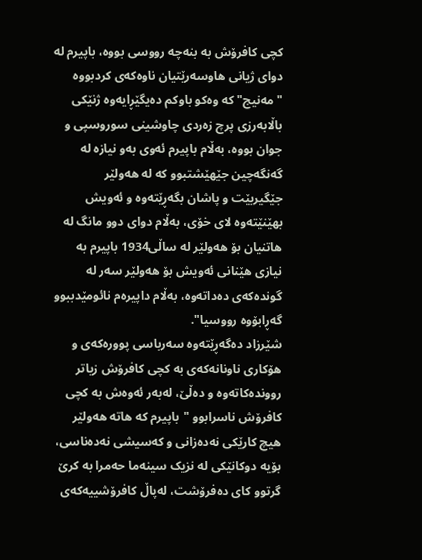کچی کافرۆش بە بنەچە رووسی بووە، باپیرم لە دوای ژیانی هاوسەرێتیان ناوەکەی کردبووە "مەنیج" کە وەکو باوکم دەیگێڕایەوە ژنێکی باڵابەرزی پرچ زەردی چاوشینی سوروسپی و جوان بووە، بەڵام باپیرم ئەوی بەو نیازە لە گەنگەچین جێهێشتبوو کە لە هەولێر جێگیربێت و پاشان بگەڕێتەوە و ئەویش بهێنێتەوە لای خۆی، بەڵام دوای دوو مانگ لە هاتنیان بۆ هەولێر لە ساڵی1934 باپیرم بە نیازی هێنانی ئەویش بۆ هەولێر سەر لە گوندەکەی دەداتەوە، بەڵام داپیرەم نائومێدببوو گەڕابۆوە رووسیا".
شێرزاد دەگەڕێتەوە سەرباسی پوورەکەی و هۆکاری ناونانەکەی بە کچی کافرۆش زیاتر رووندەکاتەوە و دەڵێ، لەبەر ئەوەش بە کچی کافرۆش ناسرابوو "باپیرم کە هاتە هەولێر هیچ کارێکی نەدەزانی و کەسیشی نەدەناسی، بۆیە دوکانێکی لە نزیک سینەما حەمرا بە کرێ گرتوو کای دەفرۆشت، لەپاڵ کافرۆشییەکەی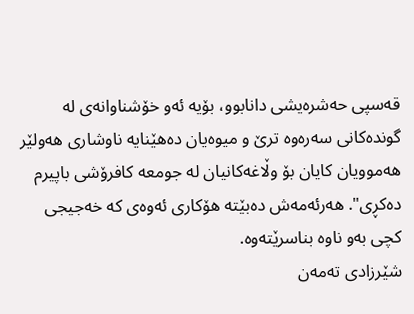قەسپی حەشرەیشی دانابوو، بۆیە ئەو خۆشناوانەی لە گوندەکانی سەرەوە ترێ و میوەیان دەهێنایە ناوشاری هەولێر هەموویان کایان بۆ وڵاغەکانیان لە جومعە کافرۆشی باپیرم دەکڕی". هەرئەمەش دەبێتە هۆکاری ئەوەی کە خەجیجی کچی بەو ناوە بناسرێتەوە.
شێرزادی تەمەن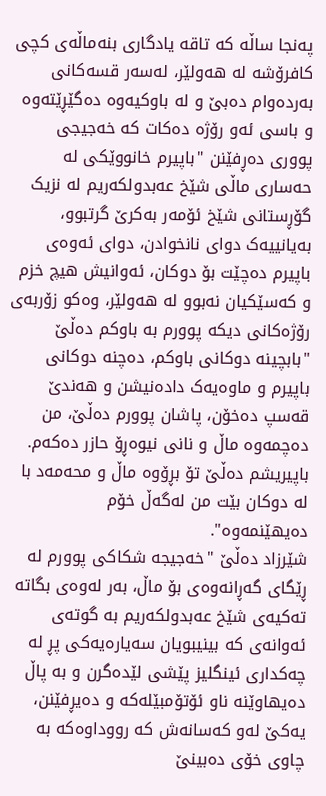پەنجا ساڵە کە تاقە یادگاری بنەماڵەی کچی کافرۆشە لە هەولێر، لەسەر قسەکانی بەردەوام دەبێ و لە باوکیەوە دەگێڕێتەوە و باسی ئەو رۆژە دەکات کە خەجیجی پووری دەڕفێنن "باپیرم خانووێکی لە حەساری ماڵی شێخ عەبدولکەریم لە نزیک گۆڕستانی شێخ ئۆمەر بەکرێ گرتبوو، بەیانییەک دوای نانخوادن، دوای ئەوەی باپیرم دەچێت بۆ دوکان، ئەوانیش هیچ خزم و کەسێکیان نەبوو لە هەولێر، وەکو زۆربەی رۆژەکانی دیکە پوورم بە باوکم دەڵێ "بابچینە دوکانی باوکم، دەچنە دوکانی باپیرم و ماوەیەک دادەنیشن و هەندێ قەسپ دەخۆن، پاشان پوورم دەڵێ، من دەچمەوە ماڵ و نانی نیوەڕۆ حازر دەکەم. باپیریشم دەڵێ تۆ بڕۆوە ماڵ و محەمەد با لە دوکان بێت من لەگەڵ خۆم دەیهێنمەوە".
شێرزاد دەڵێ "خەجیجە شکاکی پوورم لە ڕێگای گەڕانەوەی بۆ ماڵ، بەر لەوەی بگاتە تەکیەی شێخ عەبدولکەریم بە گوتەی ئەوانەی کە بینیبویان سەیارەیەکی پڕ لە چەکداری ئینگلیز پێشی لێدەگرن و بە پاڵ دەیهاوێنە ناو ئۆتۆمبێلەکە و دەیڕفێنن، یەکێ لەو کەسانەش کە رووداوەکە بە چاوی خۆی دەبینێ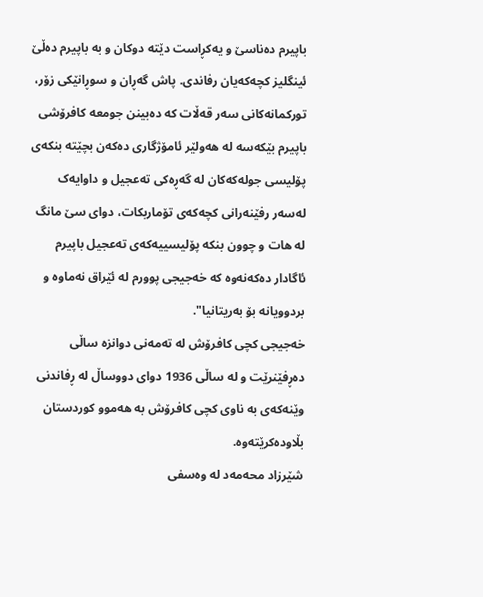باپیرم دەناسێ و یەکڕاست دێتە دوکان و بە باپیرم دەڵێ ئینگلیز کچەکەیان رفاندی. پاش گەڕان و سوڕانێکی زۆر، تورکمانەکانی سەر قەڵات کە دەبینن جومعە کافرۆشی باپیرم بێکەسە لە هەولێر ئامۆژگاری دەکەن بچێتە بنکەی پۆلیسی جولەکەکان لە گەڕەکی تەعجیل و داوایەک لەسەر رفێنەرانی کچەکەی تۆماربکات، دوای سێ مانگ لە هات و چوون بنکە پۆلیسییەکەی تەعجیل باپیرم ئاگادار دەکەنەوە کە خەجیجی پوورم لە ئێراق نەماوە و بردوویانە بۆ بەریتانیا".
خەجیجی کچی کافرۆش لە تەمەنی دوانزە ساڵی دەڕفێنرێت و لە ساڵی 1936 دوای دووساڵ لە ڕفاندنی وێنەکەی بە ناوی کچی کافرۆش بە هەموو کوردستان بڵاودەکرێتەوە.
شێرزاد محەمەد لە وەسفی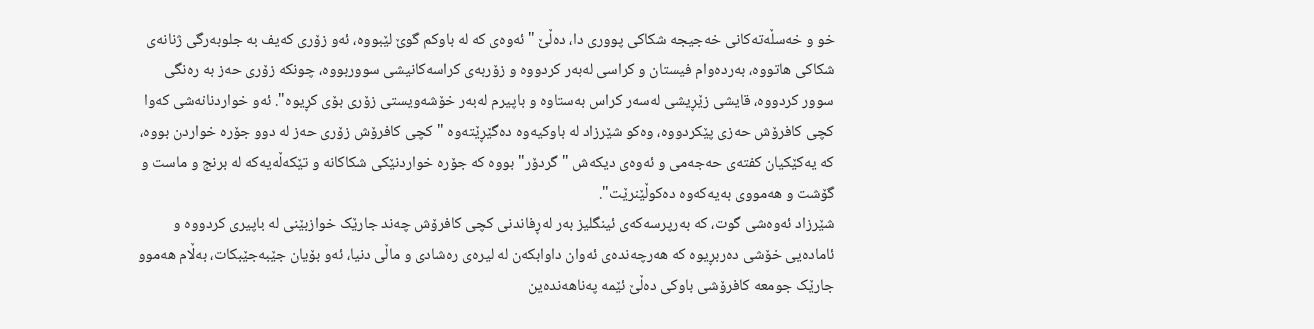خو و خەسڵەتەکانی خەجیجە شکاکی پووری دا، دەڵێ "ئەوەی کە لە باوکم گوێ لێبووە، ئەو زۆری کەیف بە جلوبەرگی ژنانەی شکاکی هاتووە، بەردەوام فیستان و کراسی لەبەر کردووە و زۆربەی کراسەکانیشی سووربووە، چونکە زۆری حەز بە رەنگی سوور کردووە، قایشی زێڕیشی لەسەر کراس بەستاوە و باپیرم لەبەر خۆشەویستی زۆری بۆی کڕیوە". ئەو خواردنانەشی کەوا کچی کافرۆش حەزی پێکردووە، وەکو شێرزاد لە باوکیەوە دەگێڕێتەوە "کچی کافرۆش زۆری حەز لە دوو جۆرە خواردن بووە، کە یەکێکیان کفتەی حەجەمی و ئەوەی دیکەش "گردۆر" بووە کە جۆرە خواردنێکی شکاکانە و تێکەڵەیەکە لە برنج و ماست و گۆشت و هەمووی بەیەکەوە دەکوڵێنرێت".
شێرزاد ئەوەشی گوت، کە بەرپرسەکەی ئینگلیز بەر لەڕفاندنی کچی کافرۆش چەند جارێک خوازبێنی لە باپیری کردووە و ئامادەیی خۆشی دەربڕیوە کە هەرچەندەی ئەوان داوابکەن لە لیرەی رەشادی و ماڵی دنیا، ئەو بۆیان جێبەجێبکات، بەڵام هەموو جارێک جومعە کافرۆشی باوکی دەڵێ ئێمە پەناهەندەین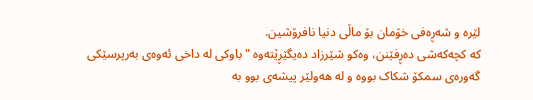لێرە و شەڕەفی خۆمان بۆ ماڵی دنیا نافرۆشین.
کە کچەکەشی دەڕفێنن، وەکو شێرزاد دەیگێڕێتەوە "باوکی لە داخی ئەوەی بەرپرسێکی گەورەی سمکۆ شکاک بووە و لە هەولێر پیشەی بوو بە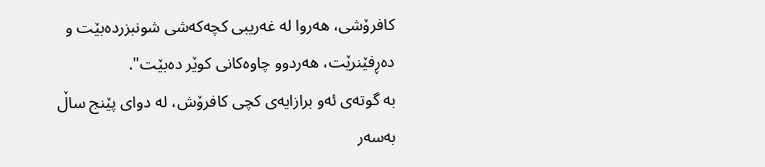کافرۆشی، هەروا لە غەریبی کچەکەشی شونبزردەبێت و دەڕفێنرێت، هەردوو چاوەکانی کوێر دەبێت".
بە گوتەی ئەو برازایەی کچی کافرۆش، لە دوای پێنج ساڵ بەسەر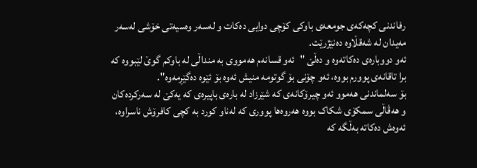رفاندنی کچەکەی جومعەی باوکی کۆچی دوایی دەکات و لەسەر وەسیەتی خۆشی لەسەر مەیدان لە شەقڵاوە دەنێژرێت.
ئەو دووبارەی دەکاتەوە و دەڵێ "ئەو قسانەم هەمووی بە منداڵی لە باوکم گوێ لێبووە کە برا تاقانەی پوورم بووە، ئەو چۆنی بۆ گوتومە منیش ئەوە بۆ ئێوە دەگێڕمەوە".
بۆ سەلماندنی هەموو ئەو چیرۆکانەی کە شێرزاد لە بارەی باپیرەی کە یەکێ لە سەرکردەکان و هەڤاڵی سمکۆی شکاک بووە هەروەها پووری کە لەناو کورد بە کچی کافرۆش ناسراوە، ئەوەش دەکاتە بەڵگە کە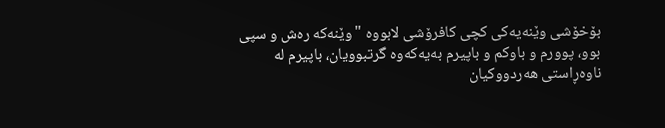بۆخۆشی وێنەیەکی کچی کافرۆشی لابووە "وێنەکە رەش و سپی بوو، پوورم و باوکم و باپیرم بەیەکەوە گرتبوویان، باپیرم لە ناوەڕاستی هەردووکیان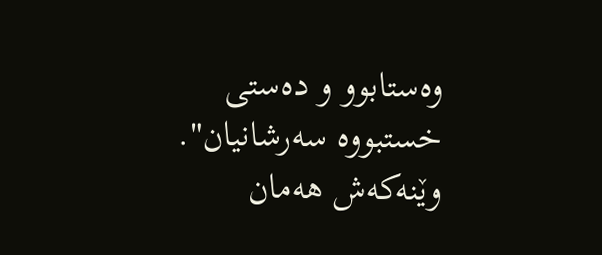وەستابوو و دەستی خستبووە سەرشانیان". وێنەکەش هەمان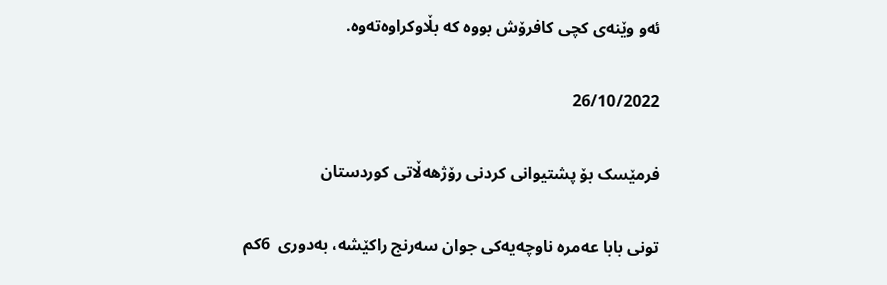ئەو وێنەی کچی کافرۆش بووە کە بڵاوکراوەتەوە.

26/10/2022

فرمێسک بۆ پشتیوانی کردنی رۆژهەڵاتی کوردستان

تونی بابا عەمرە ناوچەیەکی جوان سەرنج راکێشە، بەدوری  6کم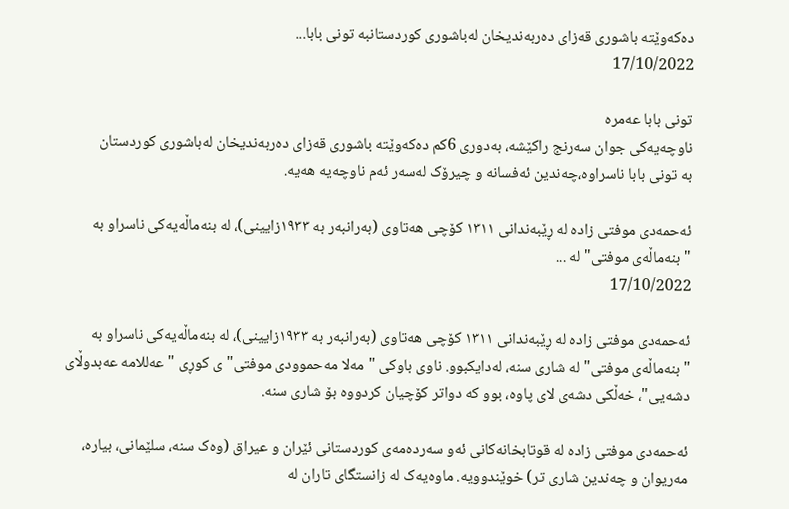دەکەوێتە باشوری قەزای دەربەندیخان لەباشوری کوردستانبە تونی بابا...
17/10/2022

تونی بابا عەمرە
ناوچەیەکی جوان سەرنج راکێشە، بەدوری 6کم دەکەوێتە باشوری قەزای دەربەندیخان لەباشوری کوردستان
بە تونی بابا ناسراوە،چەندین ئەفسانە و چیرۆک لەسەر ئەم ناوچەیە هەیە.

ئەحمەدی موفتی زادە لە ڕێبەندانی ١٣١١ کۆچی ھەتاوی (بەرانبەر بە ١٩٣٣زایینی)، لە بنەماڵەیەکی ناسراو بە "بنەماڵەی موفتی" لە ...
17/10/2022

ئەحمەدی موفتی زادە لە ڕێبەندانی ١٣١١ کۆچی ھەتاوی (بەرانبەر بە ١٩٣٣زایینی)، لە بنەماڵەیەکی ناسراو بە "بنەماڵەی موفتی" لە شاری سنە، لەدایکبوو. ناوی باوکی "مەلا مەحموودی موفتی"ی کوڕی "عەللامە عەبدوڵای دشەیی"، خەڵکی دشەی لای پاوە، بوو کە دواتر کۆچیان کردووە بۆ شاری سنە.

ئەحمەدی موفتی زادە لە قوتابخانەکانی ئەو سەردەمەی کوردستانی ئێران و عیراق (وەک سنە، سلێمانی، بیارە، مەریوان و چەندین شاری تر) خوێندوویە. ماوەیەک لە زانستگای تاران لە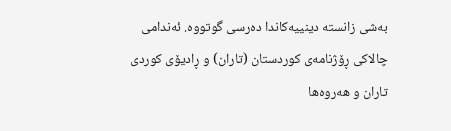بەشی زانستە دینییەکاندا دەرسی گوتووە. ئەندامی چالاکی ڕۆژنامەی کوردستان (تاران) و ڕادیۆی کوردی تاران و ھەروەھا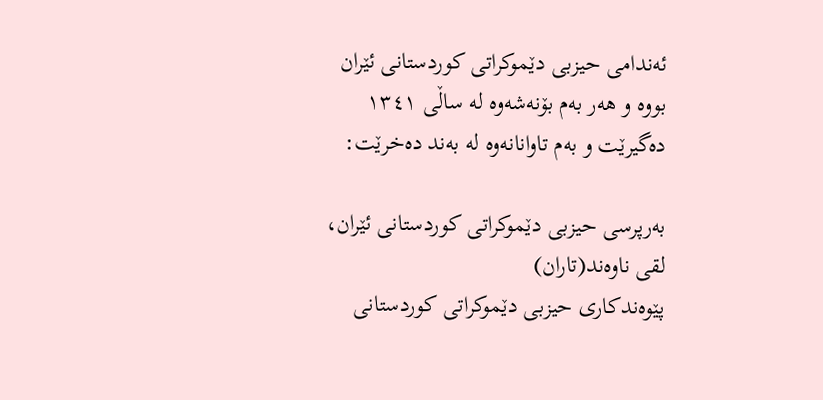ئەندامی حیزبی دێموکراتی کوردستانی ئێران بووە و ھەر بەم بۆنەشەوە لە ساڵی ١٣٤١ دەگیرێت و بەم تاوانانەوە لە بەند دەخرێت:

بەرپرسی حیزبی دێموکراتی کوردستانی ئێران، لقی ناوەند(تاران)
پێوەندکاری حیزبی دێموکراتی کوردستانی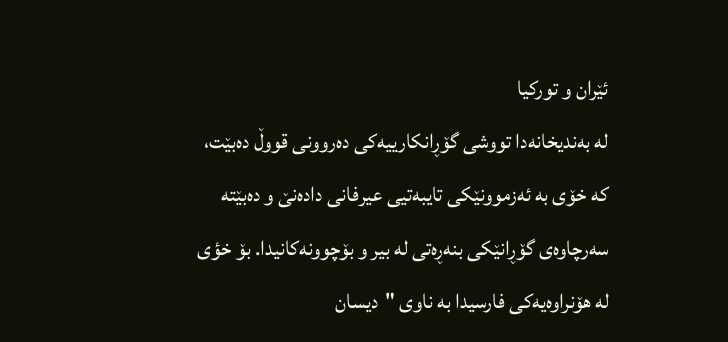ئێران و تورکیا
لە بەندیخانەدا تووشی گۆڕانکارییەکی دەروونی قووڵ دەبێت، کە خۆی بە ئەزموونێکی تایبەتیی عیرفانی دادەنێ و دەبێتە سەرچاوەی گۆڕانێکی بنەڕەتی لە بیر و بۆچوونەکانیدا. بۆ خؤی لە ھۆنراوەیەکی فارسیدا بە ناوی "دیسان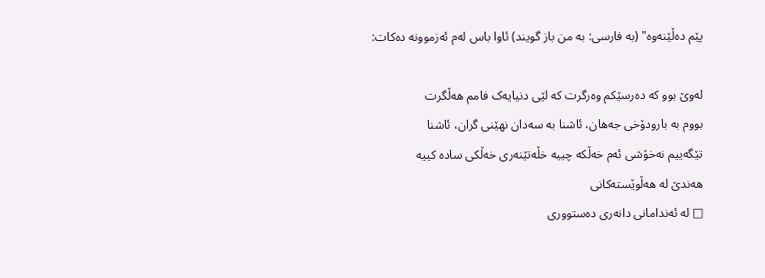پێم دەڵێنەوە" (بە فارسی: به من باز گویند) ئاوا باس لەم ئەزموونە دەکات:

لەوێ بوو کە دەرسێکم وەرگرت کە لێی دنیایەک فامم ھەڵگرت
بووم بە بارودۆخی جەھان، ئاشنا بە سەدان نھێنی گران، ئاشنا
تێگەییم نەخۆشی ئەم خەڵکە چییە خڵەتێنەری خەڵکی سادە کییە
هەندێ لە هەڵوێستەکانی
□ لە ئەندامانی دانەری دەستووری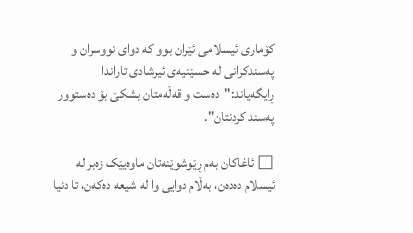کۆماری ئیسلامی ئێران بوو کە دوای نووسران و پەسندکرانی لە حسێنیەی ئیرشادی تاراندا ڕایگەیاند:"دەست و قەڵەمتان بشکێ بۆ دەستوور پەسند کردنتان".

□ ئاغاکان بەم ڕێوشوێنەتان ماوەیێک زەبر لە ئیسلام دەدەن، بەڵام دوایی وا لە شیعە دەکەن، تا دنیا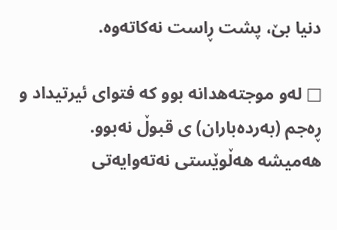دنیا بێ، پشت ڕاست نەکاتەوە.

□ لەو موجتەھدانە بوو کە فتوای ئیرتیداد و ڕەجم (بەردەباران) ی قبوڵ نەبوو.
هەمیشە هەڵوێستی نەتەوایەتی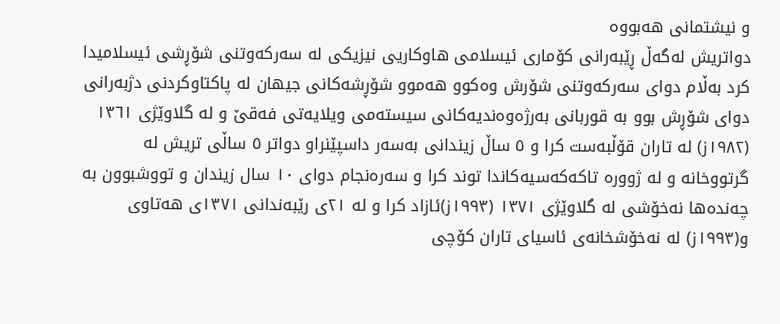و نیشتمانی هەبووە
دواتریش لەگەڵ ڕێبەرانی کۆماری ئیسلامی ھاوکاریی نیزیکی لە سەرکەوتنی شۆڕشی ئیسلامیدا کرد بەڵام دوای سەرکەوتنی شۆرش وەکوو ھەموو شۆڕشەکانی جیھان لە پاکتاوکردنی دژبەرانی دوای شۆڕش بوو بە قوربانی بەرژەوەندیەکانی سیستەمی ویلایەتی فەقێ و لە گلاوێژی ١٣٦١ (١٩٨٢ز) لە تاران قۆڵبەست کرا و ٥ ساڵ زیندانی بەسەر داسپێنراو دواتر ٥ ساڵی تریش لە گرتووخانە و لە ژوورە تاکەکەسیەکاندا توند کرا و سەرەنجام دوای ١٠ سال زیندان و تووشبوون بە چەندەھا نەخۆشی لە گلاوێژی ١٣٧١ (١٩٩٣ز)ئازاد کرا و لە ٢١ی رێبەندانی ١٣٧١ی ھەتاوی و(١٩٩٣ز) لە نەخۆشخانەی ئاسیای تاران کۆچی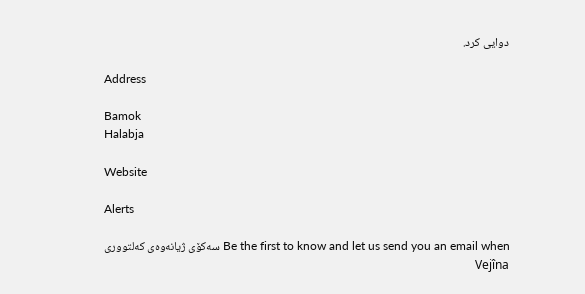دوایی کرد.

Address

Bamok
Halabja

Website

Alerts

Be the first to know and let us send you an email when سەکۆی ژیانەوەی کەلتووری Vejîna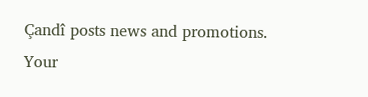Çandî posts news and promotions. Your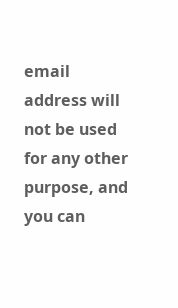email address will not be used for any other purpose, and you can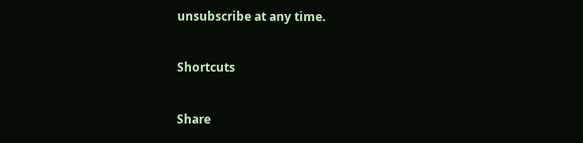unsubscribe at any time.

Shortcuts

Share